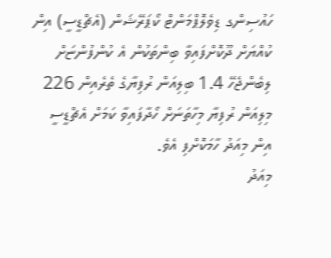ހައުސިންގ ޑިވެލޮޕްމަންޓް ކޯޕަރޭޝަން (އެޗްޑީސީ) އިން ކުއްޔަށް ދޫކޮށްފައިވާ ބިންތަކުން އެ ކުންފުންޏަށް ލިބެންޖެހޭ 1.4 ބިލިއަން ރުފިޔާގެ ތެރެއިން 226 މިލިއަން ރުފިޔާ މިހާތަނަށް ހޯދާފައިވާ ކަމަށް އެޗްޑީސީ އިން މިއަދު ހާމަކޮށްފި އެވެ.
މިއަދު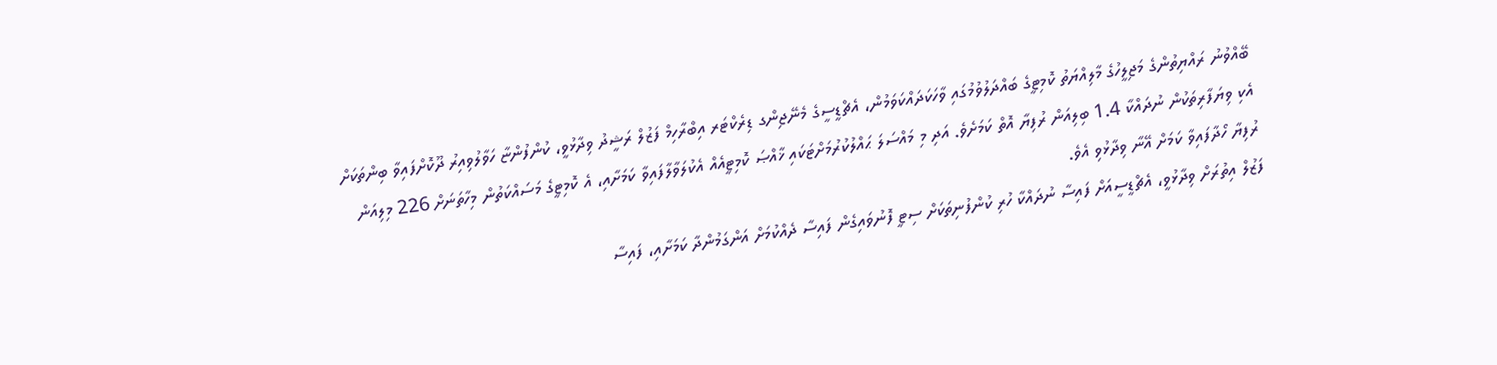ބޭއްވުނު ރައްޔިތުންގެ މަޖިލީހުގެ މާލިއްޔަތު ކޮމިޓީގެ ބައްދަލުވުމުގައި ވާހަކަދައްކަވަމުން، އެޗްޑީސީގެ މެނޭޖިންގ ޑިރެކްޓަރ އިބްރާހިމް ފަޒުލް ރަޝީދު ވިދާޅުވީ، ކުންފުންޏާ ހަވާލުވިއިރު ދޫކޮށްފައިވާ ބިންތަކަށް އެކި ވިޔަފާރިތަކުން ނުދައްކާ 1.4 ބިލިއަން ރުފިޔާ އޮތް ކަމަށެވެ. އަދި މި މައްސަލަ ޙައްލުކުރުމަށްޓަކައި ޚާއްޞަ ކޮމިޓީއެއް އެކުލަވާލާފައިވާ ކަމަށާއި، އެ ކޮމިޓީގެ މަސައްކަތުން މިހާތަނަށް 226 މިލިއަން ރުފިޔާ ހޯދާފައިވާ ކަމަށް އޭނާ ވިދާޅުވި އެވެ.
ފަޒުލް އިތުރަށް ވިދާޅުވީ، އެޗްޑީސީއަށް ފައިސާ ނުދައްކާ ހުރި ކުންފުނިތަކަށް ސިޓީ ފޮނުވައިގެން ފައިސާ ދެއްކުމަށް އަންގަމުންދާ ކަމަށާއި، ފައިސާ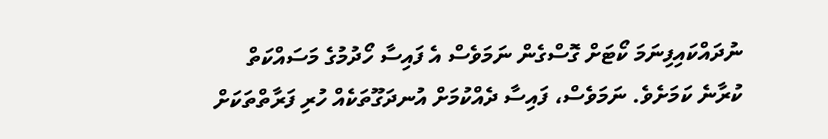ނުދައްކައިފިނަމަ ކޯޓަށް ގޮސްގެން ނަމަވެސް އެ ފައިސާ ހޯދުމުގެ މަސައްކަތް ކުރާނެ ކަމަށެވެ. ނަމަވެސް، ފައިސާ ދެއްކުމަށް އުނދަގޫތަކެއް ހުރި ފަރާތްތަކަށް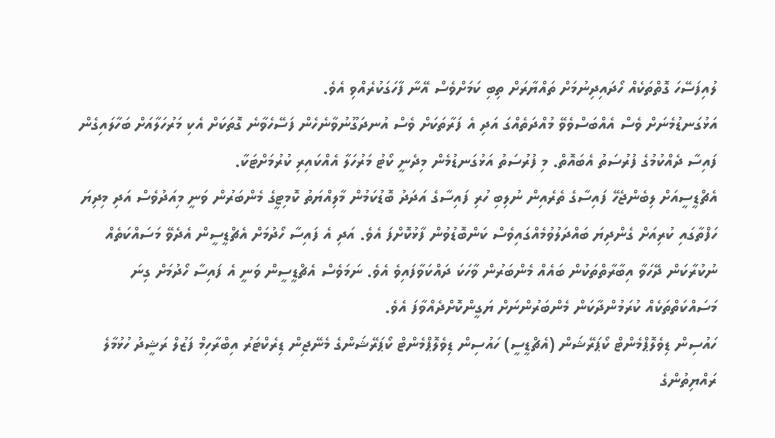ލުއިފަސޭހަ ގޮތްތަކެއް ހޯދައިދިނުމަށް ތައްޔާރަށް ތިބި ކަމަށްވެސް އޭނާ ފާހަގަކުރެއްވި އެވެ.
އަޅުގަނޑުމެނަށް ވެސް އެއްބަސްވެވޭ މުއްދަތެއްގަ އަދި އެ ފަރާތަކަށް ވެސް އުނދަގޫނުވާނެހެން ފަސޭހެވާނެ ގޮތަކަށް އެކި މަރުހަލާއަށް ބަހާލައިގެން ފައިސާ ދެއްކުމުގެ ފުރުސަތު އެބައޮތް. މި ފުރުސަތު އަޅުގަނޑުމެން މިދެނީ ކޯޓު މަރުހަލާ އެއްކައިރި ކުރުމަށްޓަކާ.
އެޗްޑީސީއަށް ލިބެންޖެހޭ ފައިސާގެ ތެރެއިން ނުލިބި ހުރި ފައިސާގެ އަދަދު ބޮޑުކަމުން މާލިއްޔަތު ކޮމިޓީގެ މެންބަރުން ވަނީ މިއަދުވެސް އަދި މިދިޔަ ހަފްތާގައި ކުރިއަށް ގެންދިޔަ ބައްދަލުވުމެއްގައިވެސް ކަންބޮޑުވުން ފާޅުކޮށްފަ އެވެ. އަދި އެ ފައިސާ ހޯދުމަށް އެޗްޑީސީން އެދެވޭ މަސައްކަތެއް ނުކުރާކަން ދޭހަވާ އިބާރާތްތަކުން ބައެއް މެންބަރުން ވާހަކަ ދައްކަވާފައިވެ އެވެ. ނަމަވެސް އެޗްޑީސީން ވަނީ އެ ފައިސާ ހޯދުމަށް ގިނަ މަސައްކަތްތަކެއް ކުރަމުންދާކަން މެންބަރުންނަށް ޔަގީންކޮށްދެއްވާފަ އެވެ.
ހައުސިން ޑިވެލޮޕްމެންޓް ކޯޕަރޭޝަން (އެޗްޑީސީ) ހައުސިން ޑިވެލޮޕްމެންޓް ކޯޕަރޭޝަންގެ މެނޭޖިން ޑިރެކްޓަރު އިބްރާހިމް ފަޒުލް ރަޝީދު ހުޅުމާލެ ރައްޔިތުންގެ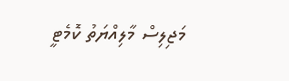މަޖިލިސް މާލިއްޔަތު ކޮމެޓީ